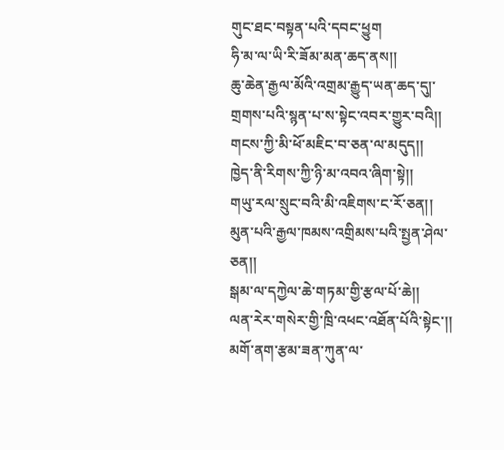གུང་ཐང་བསྟན་པའི་དབང་ཕྱུག
ཧི་མ་ལ་ཡི་རི་ཟོམ་མན་ཆད་ནས།།
ཆུ་ཆེན་རྒྱལ་མོའི་འགྲམ་རྒྱུད་ཡན་ཆད་དུ།་
གྲགས་པའི་སྙན་པ་ས་སྟེང་འབར་གྱུར་བའི།།
གངས་ཀྱི་མི་ཕོ་མཇིང་བ་ཅན་ལ་མདུད།།
ཁྱེད་ནི་རིགས་ཀྱི་ཉི་མ་འབའ་ཞིག་སྟེ།།
གཡུ་རལ་སྲུང་བའི་མི་འཇིགས་ང་རོ་ཅན།།
མུན་པའི་རྒྱལ་ཁམས་འགྲིམས་པའི་སྤྱན་ཤེལ་ཅན།།
སྒམ་ལ་དཀྱེལ་ཆེ་གཏམ་གྱི་རྩལ་པོ་ཆེ།།
ལན་རེར་གསེར་གྱི་ཁྲི་འཕང་འཐོན་པོའི་སྟེང་།།
མགོ་ནག་རྩམ་ཟན་ཀུན་ལ་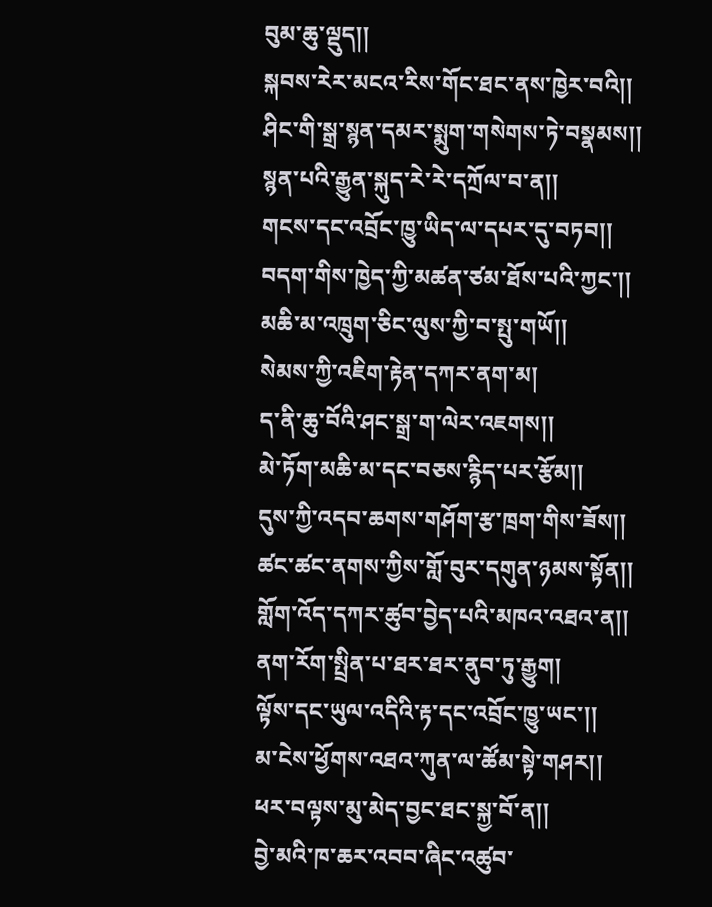བུམ་ཆུ་ལྡུད།།
སྐབས་རེར་མངའ་རིས་གོང་ཐང་ནས་ཁྱེར་བའི།།
ཤིང་གི་སྒྲ་སྙན་དམར་སྨུག་གསེགས་ཏེ་བསྣམས།།
སྙན་པའི་རྒྱུན་སྐུད་རེ་རེ་དཀྲོལ་བ་ན།།
གངས་དང་འབྲོང་ཁྱུ་ཡིད་ལ་དཔར་དུ་བཏབ།།
བདག་གིས་ཁྱེད་ཀྱི་མཚན་ཙམ་ཐོས་པའི་ཀྱང་།།
མཆི་མ་འཁྲུག་ཅིང་ལུས་ཀྱི་བ་སྤུ་གཡོ།།
སེམས་ཀྱི་འཇིག་རྟེན་དཀར་ནག་མ།
ད་ནི་ཆུ་བོའི་ཤང་སྒྲ་ག་ལེར་འཇགས།།
མེ་ཏོག་མཆི་མ་དང་བཅས་རྙིད་པར་རྩོམ།།
དུས་ཀྱི་འདབ་ཆགས་གཤོག་རྩ་ཁྲག་གིས་ཟོས།།
ཚང་ཚང་ནགས་ཀྱིས་གློ་བུར་དགུན་ཉམས་སྟོན།།
གློག་འོད་དཀར་ཚུབ་བྱེད་པའི་མཁའ་འཐའ་ན།།
ནག་རོག་སྤྲིན་པ་ཐར་ཐར་ནུབ་ཏུ་རྒྱུག།
ལྟོས་དང་ཡུལ་འདིའི་རྟ་དང་འབྲོང་ཁྱུ་ཡང་།།
མ་ངེས་ཕྱོགས་འཐའ་ཀུན་ལ་ཚོམ་སྟེ་གཤར།།
ཕར་བལྟས་མུ་མེད་བྱང་ཐང་སྐྱ་བོ་ན།།
བྱེ་མའི་ཁ་ཆར་འབབ་ཞིང་འཚུབ་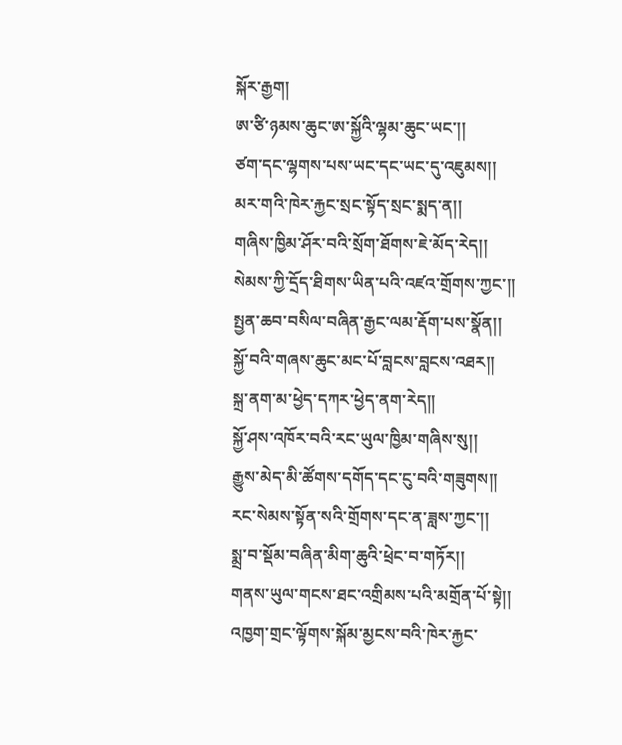སྐོར་རྒྱག།
ཨ་ཙི་ཉམས་ཆུང་ཨ་སྐྱོའི་ལྷམ་ཆུང་ཡང་།།
ཙག་དང་ལྷགས་པས་ཡང་དང་ཡང་དུ་འཇུམས།།
མར་གའི་ཁེར་རྐྱང་སྲང་སྟོད་སྲང་སྨད་ན།།
གཞིས་ཁྱིམ་ཤོར་བའི་སྲོག་ཐོགས་ཇེ་མོད་རེད།།
སེམས་ཀྱི་དྲོད་ཐིགས་ཡིན་པའི་འཛའ་གྲོགས་ཀྱང་།།
སྤྱན་ཆབ་བསིལ་བཞིན་རྒྱང་ལམ་རྡོག་པས་སྣོན།།
སྐྱོ་བའི་གཞས་ཆུང་མང་པོ་བླངས་བླངས་འཐར།།
སྐྲ་ནག་མ་ཕྱེད་དཀར་ཕྱེད་ནག་རེད།།
སྐྱོ་ཤས་འཁོར་བའི་རང་ཡུལ་ཁྱིམ་གཞིས་སུ།།
རྒྱུས་མེད་མི་ཚོགས་དགོད་དང་ངུ་བའི་གཟུགས།།
རང་སེམས་སྟོན་སའི་གྲོགས་དང་ན་ཟླས་ཀྱང་།།
སྨྲ་བ་སྡོམ་བཞིན་མིག་ཆུའི་ཕྲེང་བ་གཏོར།།
གནས་ཡུལ་གངས་ཐང་འགྲིམས་པའི་མགྲོན་པོ་སྟེ།།
འཁྱག་གྲང་ལྟོགས་སྐོམ་མྱངས་བའི་ཁེར་རྐྱང་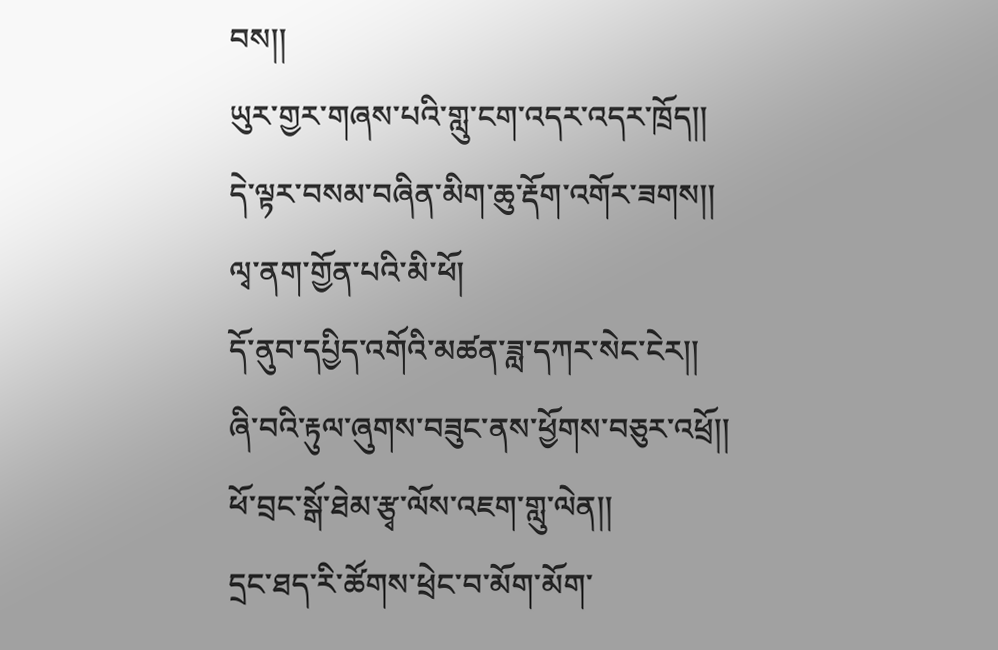བས།།
ཡུར་གྱར་གཞས་པའི་གླུ་ངག་འདར་འདར་ཁྲོད།།
དེ་ལྟར་བསམ་བཞིན་མིག་ཆུ་རྡོག་འགོར་ཟགས།།
ལྭ་ནག་གྱོན་པའི་མི་ཕོ།
དོ་ནུབ་དཔྱིད་འགོའི་མཚན་ཟླ་དཀར་སེང་ངེར།།
ཞི་བའི་རྟུལ་ཞུགས་བཟུང་ནས་ཕྱོགས་བཅུར་འཕྲོ།།
ཕོ་བྲང་སྒོ་ཐེམ་རྩྭ་ལོས་འཇག་གླུ་ལེན།།
དྲང་ཐད་རི་ཚོགས་ཕྲེང་བ་མོག་མོག་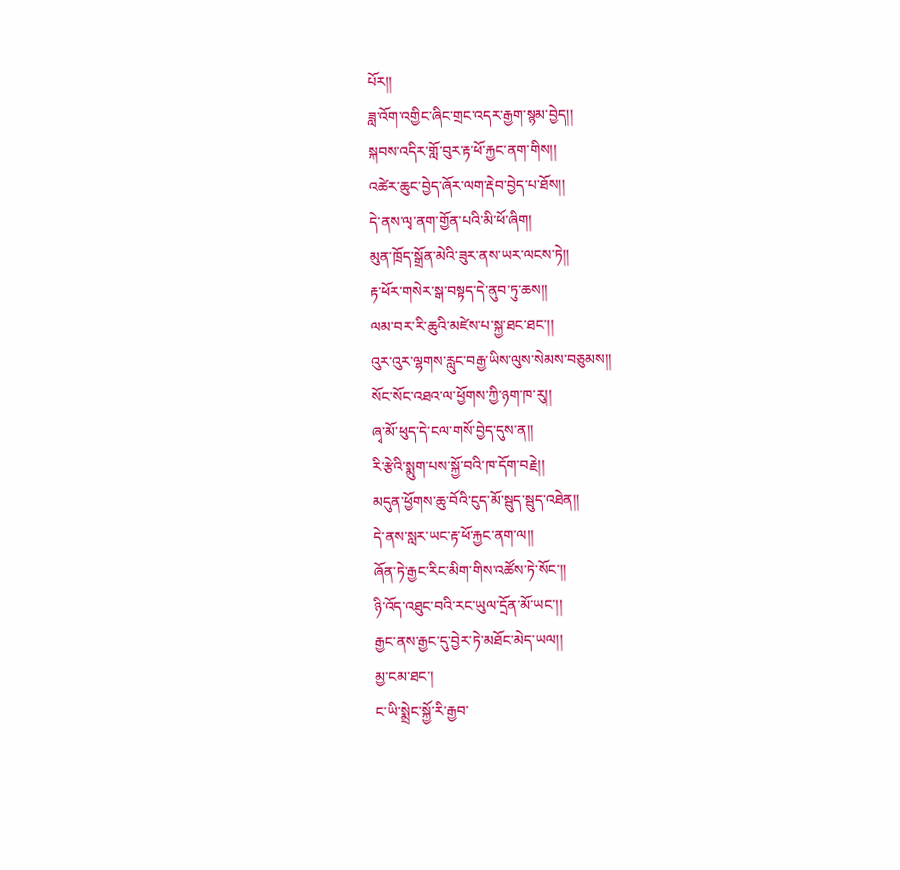པོར།།
ཟླ་འོག་འགྱིང་ཞིང་གྲང་འདར་རྒྱག་སྙམ་བྱེད།།
སྐབས་འདིར་གློ་བུར་རྟ་ཕོ་རྐྱང་ནག་གིས།།
འཚེར་ཆུང་བྱེད་ཞོར་ལག་རྡེབ་བྱེད་པ་ཐོས།།
དེ་ནས་ལྭ་ནག་གྱོན་པའི་མི་ཕོ་ཞིག།
མུན་ཁྲོད་སྒྲོན་མེའི་ཟུར་ནས་ཡར་ལངས་ཏེ།།
རྟ་ཕོར་གསེར་སྒ་བསྟད་དེ་ནུབ་ཏུ་ཆས།།
ལམ་བར་རི་ཆུའི་མཛེས་པ་སྐྱ་ཐང་ཐང་།།
འུར་འུར་ལྷགས་རླུང་བརྒྱ་ཡིས་ལུས་སེམས་བཅུམས།།
སོང་སོང་འཐའ་ལ་ཕྱོགས་ཀྱི་ཉག་ཁ་རུ།།
ཞྭ་མོ་ཕུད་དེ་ངལ་གསོ་བྱེད་དུས་ན།།
རི་རྩེའི་སྨུག་པས་སྐྱོ་བའི་ཁ་དོག་བརྗེ།།
མདུན་ཕྱོགས་ཆུ་བོའི་ངུད་མོ་སྦུད་སྦུད་འཐེན།།
དེ་ནས་སླར་ཡང་རྟ་ཕོ་རྐྱང་ནག་ལ།།
ཞོན་ཏེ་རྒྱང་རིང་མིག་གིས་འཚོས་ཏེ་སོང་།།
ཉི་འོད་འཐུང་བའི་རང་ཡུལ་དྲོན་མོ་ཡང་།།
རྒྱང་ནས་རྒྱང་དུ་བྱེར་ཏེ་མཐོང་མེད་ཡལ།།
མྱ་ངམ་ཐང་།
ང་ཡི་སྨྲེང་སྐྱོ་རི་རྒྱབ་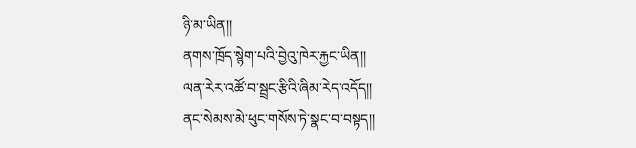ཉི་མ་ཡིན།།
ནགས་ཁྲོད་སྙེག་པའི་བྱེའུ་ཁེར་རྐྱང་ཡིན།།
ལན་རེར་འཚོ་བ་སྦྲང་རྩིའི་ཞིམ་རེད་འདོད།།
ནང་སེམས་མེ་ཕུང་གསོས་ཏེ་སྣང་བ་བསྟད།།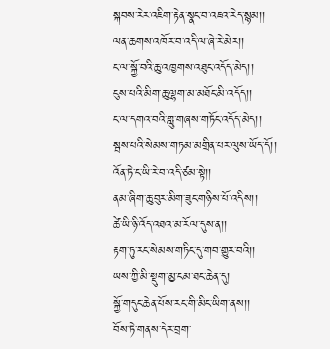སྐབས་རེར་འཇིག་རྟེན་སྣང་བ་འཇའ་རེད་སྙམ།།
ལན་ཆགས་འཁོར་བ་འདི་ལ་ཞེ་རེ་མེར།།
ང་ལ་སྐྱོ་བའི་ཆུ་འཁྱགས་འཐུང་འདོད་མེད།།
ངུས་པའི་མིག་ཆུ་ལྷག་མ་མཐོང་མི་འདོད།།
ང་ལ་དགའ་བའི་གླུ་གཞས་གཏོང་འདོད་མེད།།
སྦས་པའི་སེམས་གཏམ་མགྲིན་པར་ལུས་ཡོད་དོ།།
འོན་ཏེ་ང་ཡི་རེ་བ་འདི་ཙམ་སྟེ།།
ནམ་ཞིག་ཆུ་བུར་མིག་ཟུང་གཉིས་པོ་འདིས།།
ཚེ་ཡི་ཉི་འོད་འཐའ་མ་རོལ་དུས་ན།།
རྟག་ཏུ་རང་སེམས་གཏིང་དུ་གབ་གྱུར་བའི།།
ཡས་ཀྱི་མི་སྡུག་མྱ་ངམ་ཐང་ཆེན་དུ།
སྐྱོ་གདུང་ཆེན་པོས་རང་གི་མིང་ཡིག་ནས།།
བོས་ཏེ་གནས་དེར་བྲག་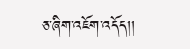ཅ་ཞིག་འཇོག་འདོད།།